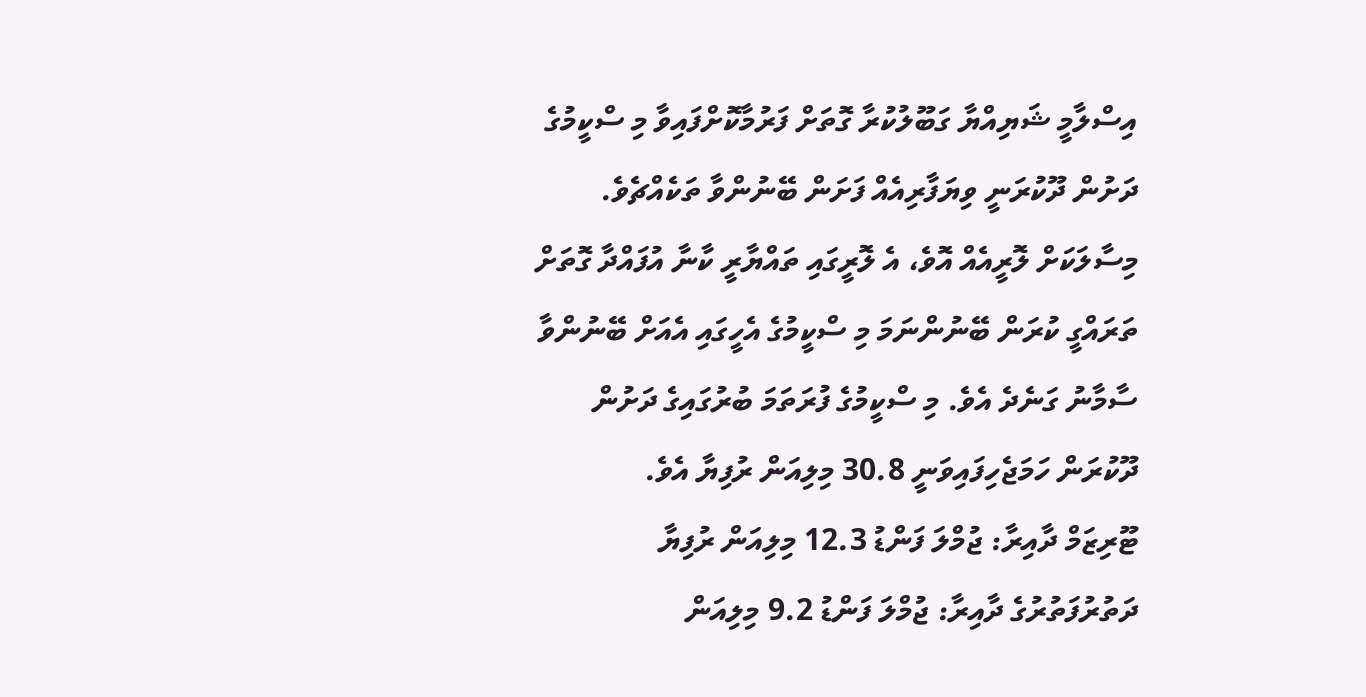އިސްލާމީ ޝަޔިއްޔާ ގަބޫލުކުރާ ގޮތަށް ފަރުމާކޮށްފައިވާ މި ސްކީމުގެ ދަށުން ދޫކުރަނީ ވިޔަފާރިއެއް ފަށަން ބޭނުންވާ ތަކެއްޗެވެ. މިސާލަކަށް ލޮރީއެއް އޮވެ، އެ ލޮރީގައި ތައްޔާރީ ކާނާ އުފައްދާ ގޮތަށް ތަރައްގީ ކުރަން ބޭނުންނަމަ މި ސްކީމުގެ އެހީގައި އެއަށް ބޭނުންވާ ސާމާނު ގަނެދެ އެވެ. މި ސްކީމުގެ ފުރަތަމަ ބުރުގައިގެ ދަށުން ދޫކުރަން ހަމަޖެހިފައިވަނީ 30.8 މިލިއަން ރުފިޔާ އެވެ.
ޓޫރިޒަމް ދާއިރާ: ޖުމްލަ ފަންޑު 12.3 މިލިއަން ރުފިޔާ
ދަތުރުފަތުރުގެ ދާއިރާ: ޖުމްލަ ފަންޑު 9.2 މިލިއަން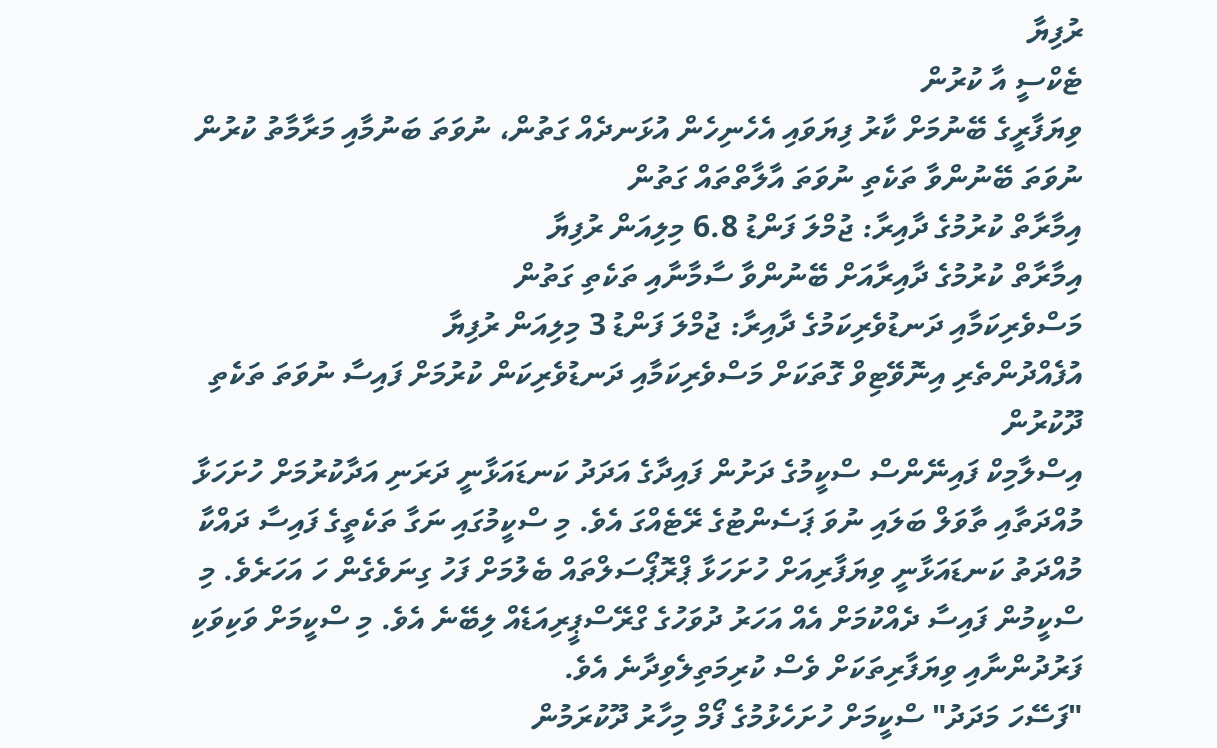ރުފިޔާ
ޓެކްސީ އާ ކުރުން
ވިޔަފާރީގެ ބޭނުމަށް ކާރު ފިޔަވައި އެހެނިހެން އުޅަނދެއް ގަތުން، ނުވަތަ ބަނުމާއި މަރާމާތު ކުރުން ނުވަތަ ބޭނުންވާ ތަކެތި ނުވަތަ އާލާތްތައް ގަތުން
އިމާރާތް ކުރުމުގެ ދާއިރާ: ޖުމްލަ ފަންޑު 6.8 މިލިއަން ރުފިޔާ
އިމާރާތް ކުރުމުގެ ދާއިރާއަށް ބޭނުންވާ ސާމާނާއި ތަކެތި ގަތުން
މަސްވެރިކަމާއި ދަނޑުވެރިކަމުގެ ދާއިރާ: ޖުމްލަ ފަންޑު 3 މިލިއަން ރުފިޔާ
އުފެއްދުންތެރި އިނޮވޭޓިވް ގޮތަކަށް މަސްވެރިކަމާއި ދަނޑުވެރިކަން ކުރުމަށް ފައިސާ ނުވަތަ ތަކެތި ދޫކުރުން
އިސްލާމިކް ފައިނޭންސް ސްކީމުގެ ދަށުން ފައިދާގެ އަދަދު ކަނޑައަޅާނީ ދަރަނި އަދާކުރުމަށް ހުށަހަޅާ މުއްދަތާއި ތާވަލް ބަލައި ނުވަ ޕަސެންޓުގެ ރޭޓެއްގަ އެވެ. މި ސްކީމުގައި ނަގާ ތަކެތީގެ ފައިސާ ދައްކާ މުއްދަތު ކަނޑައަޅާނީ ވިޔަފާރިއަށް ހުށަހަޅާ ޕްރޮޕޯސަލްތައް ބެލުމަށް ފަހު ގިނަވެގެން ހަ އަހަރެވެ. މި ސްކީމުން ފައިސާ ދެއްކުމަށް އެއް އަހަރު ދުވަހުގެ ގްރޭސްޕީރިއަޑެއް ލިބޭނެ އެވެ. މި ސްކީމަށް ވަކިވަކި ފަރުދުންނާއި ވިޔަފާރިތަކަށް ވެސް ކުރިމަތިލެވިދާނެ އެވެ.
"ފަސޭހަ މަދަދު" ސްކީމަށް ހުށަހެޅުމުގެ ފޯމް މިހާރު ދޫކުރަމުން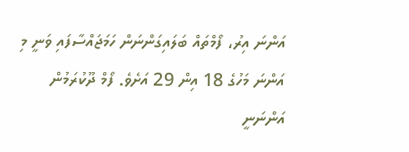އަންނަ އިރު، ފޯމްތައް ބަލައިގަންނަން ހަމަޖައްސާފައި ވަނީ މި އަންނަ މަހުގެ 18 އިން 29 އަށެވެ. ފޯމް ދޫކުރަމުން އަންނަނީ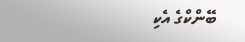ބޭންކްގެ އެކި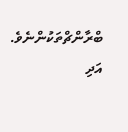ބްރާންޗްތަކުންނެވެ. އަދި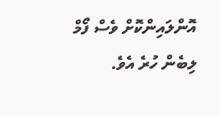އޮންލައިންކޮށް ވެސް ފޯމް ލިބެން ހުރެ އެވެ.